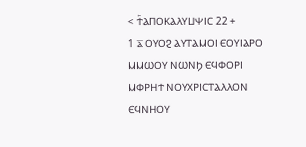< Ϯ⳰ⲀⲠⲞⲔⲀⲖⲨⳘⲮⲒⲤ 22 +
1 ⲁ̅ ⲞⲨⲞϨ ⲀⲨⲦⲀⲘⲞⲒ ⲈⲞⲨⲒⲀⲢⲞ ⲘⲘⲰⲞⲨ ⲚⲰⲚϦ ⲈϤⲪⲞⲢⲒ ⲘⲪⲢⲎϮ ⲚⲞⲨⲬⲢⲒⲤⲦⲀⲖⲖⲞⲚ ⲈϤⲚⲎⲞⲨ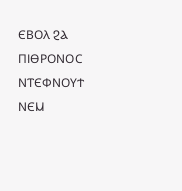ⲈⲂⲞⲖ ϨⲀ ⲠⲒⲐⲢⲞⲚⲞⲤ ⲚⲦⲈⲪⲚⲞⲨϮ ⲚⲈⲘ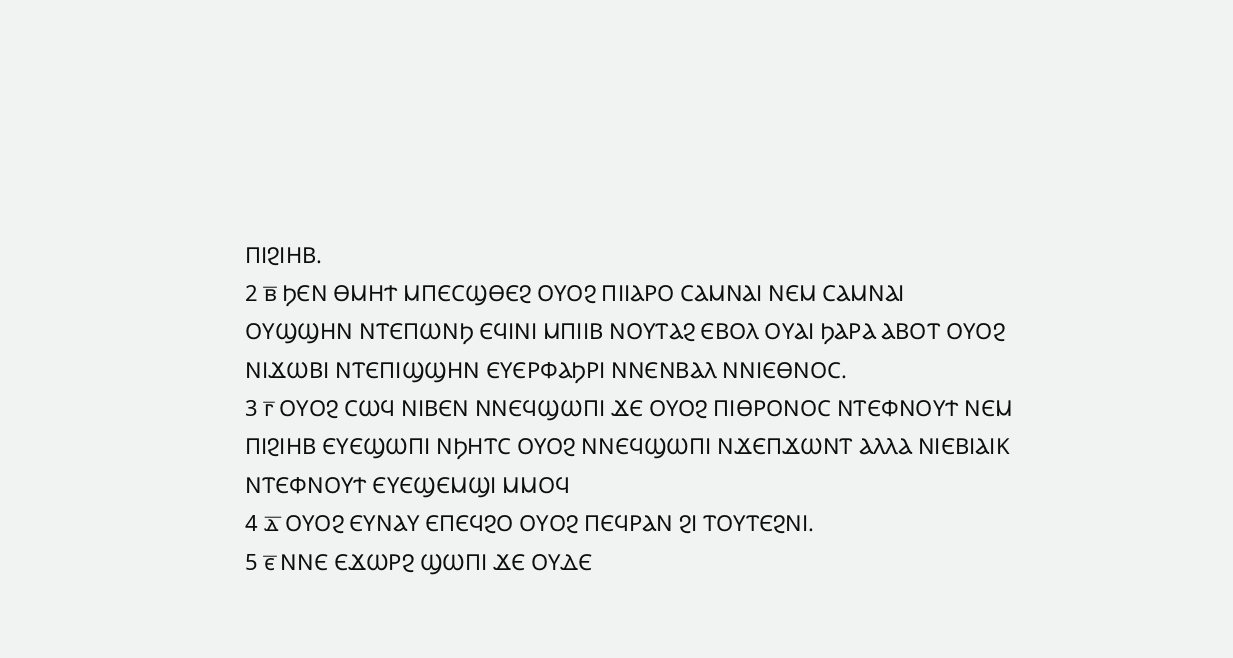ⲠⲒϨⲒⲎⲂ.
2 ⲃ̅ ϦⲈⲚ ⲐⲘⲎϮ ⲘⲠⲈⲤϢⲐⲈϨ ⲞⲨⲞϨ ⲠⲒⲒⲀⲢⲞ ⲤⲀⲘⲚⲀⲒ ⲚⲈⲘ ⲤⲀⲘⲚⲀⲒ ⲞⲨϢϢⲎⲚ ⲚⲦⲈⲠⲰⲚϦ ⲈϤⲒⲚⲒ ⲘⲠⲒⲒⲂ ⲚⲞⲨⲦⲀϨ ⲈⲂⲞⲖ ⲞⲨⲀⲒ ϦⲀⲢⲀ ⲀⲂⲞⲦ ⲞⲨⲞϨ ⲚⲒϪⲰⲂⲒ ⲚⲦⲈⲠⲒϢϢⲎⲚ ⲈⲨⲈⲢⲪⲀϦⲢⲒ ⲚⲚⲈⲚⲂⲀⲖ ⲚⲚⲒⲈⲐⲚⲞⲤ.
3 ⲅ̅ ⲞⲨⲞϨ ⲤⲰϤ ⲚⲒⲂⲈⲚ ⲚⲚⲈϤϢⲰⲠⲒ ϪⲈ ⲞⲨⲞϨ ⲠⲒⲐⲢⲞⲚⲞⲤ ⲚⲦⲈⲪⲚⲞⲨϮ ⲚⲈⲘ ⲠⲒϨⲒⲎⲂ ⲈⲨⲈϢⲰⲠⲒ ⲚϦⲎⲦⲤ ⲞⲨⲞϨ ⲚⲚⲈϤϢⲰⲠⲒ ⲚϪⲈⲠϪⲰⲚⲦ ⲀⲖⲖⲀ ⲚⲒⲈⲂⲒⲀⲒⲔ ⲚⲦⲈⲪⲚⲞⲨϮ ⲈⲨⲈϢⲈⲘϢⲒ ⲘⲘⲞϤ
4 ⲇ̅ ⲞⲨⲞϨ ⲈⲨⲚⲀⲨ ⲈⲠⲈϤϨⲞ ⲞⲨⲞϨ ⲠⲈϤⲢⲀⲚ ϨⲒ ⲦⲞⲨⲦⲈϨⲚⲒ.
5 ⲉ̅ ⲚⲚⲈ ⲈϪⲰⲢϨ ϢⲰⲠⲒ ϪⲈ ⲞⲨⲆⲈ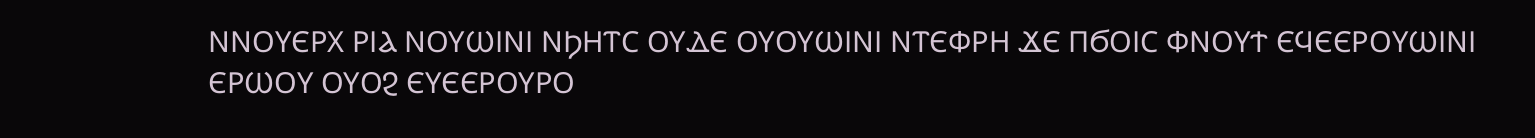ⲚⲚⲞⲨⲈⲢⲬ ⲢⲒⲀ ⲚⲞⲨⲰⲒⲚⲒ ⲚϦⲎⲦⲤ ⲞⲨⲆⲈ ⲞⲨⲞⲨⲰⲒⲚⲒ ⲚⲦⲈⲪⲢⲎ ϪⲈ ⲠϬⲞⲒⲤ ⲪⲚⲞⲨϮ ⲈϤⲈⲈⲢⲞⲨⲰⲒⲚⲒ ⲈⲢⲰⲞⲨ ⲞⲨⲞϨ ⲈⲨⲈⲈⲢⲞⲨⲢⲞ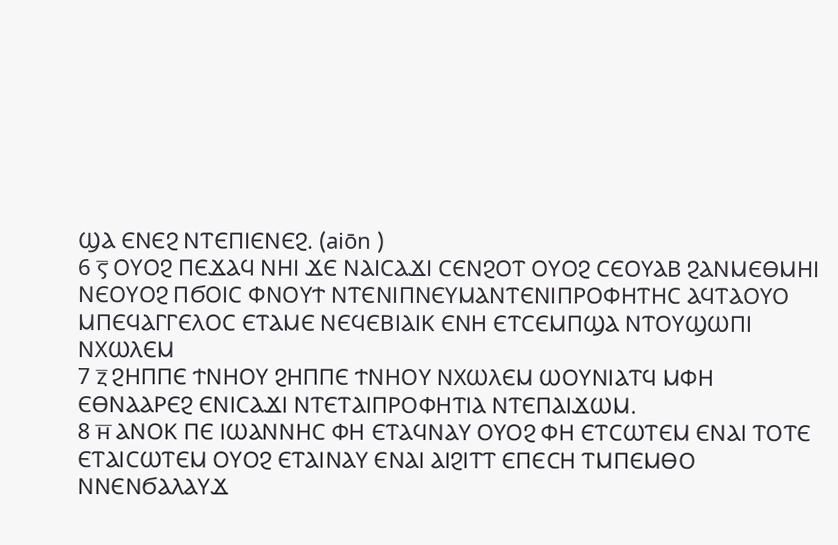ϢⲀ ⲈⲚⲈϨ ⲚⲦⲈⲠⲒⲈⲚⲈϨ. (aiōn )
6 ⲋ̅ ⲞⲨⲞϨ ⲠⲈϪⲀϤ ⲚⲎⲒ ϪⲈ ⲚⲀⲒⲤⲀϪⲒ ⲤⲈⲚϨⲞⲦ ⲞⲨⲞϨ ⲤⲈⲞⲨⲀⲂ ϨⲀⲚⲘⲈⲐⲘⲎⲒ ⲚⲈⲞⲨⲞϨ ⲠϬⲞⲒⲤ ⲪⲚⲞⲨϮ ⲚⲦⲈⲚⲒⲠⲚⲈⲨⲘⲀⲚⲦⲈⲚⲒⲠⲢⲞⲪⲎⲦⲎⲤ ⲀϤⲦⲀⲞⲨⲞ ⲘⲠⲈϤⲀⲄⲄⲈⲖⲞⲤ ⲈⲦⲀⲘⲈ ⲚⲈϤⲈⲂⲒⲀⲒⲔ ⲈⲚⲎ ⲈⲦⲤⲈⲘⲠϢⲀ ⲚⲦⲞⲨϢⲰⲠⲒ ⲚⲬⲰⲖⲈⲘ
7 ⲍ̅ ϨⲎⲠⲠⲈ ϮⲚⲎⲞⲨ ϨⲎⲠⲠⲈ ϮⲚⲎⲞⲨ ⲚⲬⲰⲖⲈⲘ ⲰⲞⲨⲚⲒⲀⲦϤ ⲘⲪⲎ ⲈⲐⲚⲀⲀⲢⲈϨ ⲈⲚⲒⲤⲀϪⲒ ⲚⲦⲈⲦⲀⲒⲠⲢⲞⲪⲎⲦⲒⲀ ⲚⲦⲈⲠⲀⲒϪⲰⲘ.
8 ⲏ̅ ⲀⲚⲞⲔ ⲠⲈ ⲒⲰⲀⲚⲚⲎⲤ ⲪⲎ ⲈⲦⲀϤⲚⲀⲨ ⲞⲨⲞϨ ⲪⲎ ⲈⲦⲤⲰⲦⲈⲘ ⲈⲚⲀⲒ ⲦⲞⲦⲈ ⲈⲦⲀⲒⲤⲰⲦⲈⲘ ⲞⲨⲞϨ ⲈⲦⲀⲒⲚⲀⲨ ⲈⲚⲀⲒ ⲀⲒϨⲒⲦⲦ ⲈⲠⲈⲤⲎ ⲦⲘⲠⲈⲘⲐⲞ ⲚⲚⲈⲚϬⲀⲖⲀⲨϪ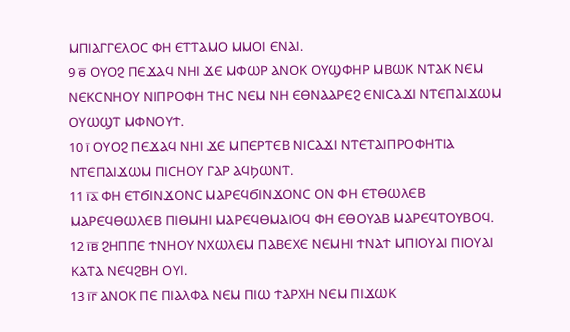ⲘⲠⲒⲀⲄⲄⲈⲖⲞⲤ ⲪⲎ ⲈⲦⲦⲀⲘⲞ ⲘⲘⲞⲒ ⲈⲚⲀⲒ.
9 ⲑ̅ ⲞⲨⲞϨ ⲠⲈϪⲀϤ ⲚⲎⲒ ϪⲈ ⲘⲪⲰⲢ ⲀⲚⲞⲔ ⲞⲨϢⲪⲎⲢ ⲘⲂⲰⲔ ⲚⲦⲀⲔ ⲚⲈⲘ ⲚⲈⲔⲤⲚⲎⲞⲨ ⲚⲒⲠⲢⲞⲪⲎ ⲦⲎⲤ ⲚⲈⲘ ⲚⲎ ⲈⲐⲚⲀⲀⲢⲈϨ ⲈⲚⲒⲤⲀϪⲒ ⲚⲦⲈⲠⲀⲒϪⲰⲘ ⲞⲨⲰϢⲦ ⲘⲪⲚⲞⲨϮ.
10 ⲓ̅ ⲞⲨⲞϨ ⲠⲈϪⲀϤ ⲚⲎⲒ ϪⲈ ⲘⲠⲈⲢⲦⲈⲂ ⲚⲒⲤⲀϪⲒ ⲚⲦⲈⲦⲀⲒⲠⲢⲞⲪⲎⲦⲒⲀ ⲚⲦⲈⲠⲀⲒϪⲰⲘ ⲠⲒⲤⲎⲞⲨ ⲄⲀⲢ ⲀϤϦⲰⲚⲦ.
11 ⲓ̅ⲁ̅ ⲪⲎ ⲈⲦϬⲒⲚϪⲞⲚⲤ ⲘⲀⲢⲈϤϬⲒⲚϪⲞⲚⲤ ⲞⲚ ⲪⲎ ⲈⲦⲐⲰⲖⲈⲂ ⲘⲀⲢⲈϤⲐⲰⲖⲈⲂ ⲠⲒⲐⲘⲎⲒ ⲘⲀⲢⲈϤⲐⲘⲀⲒⲞϤ ⲪⲎ ⲈⲐⲞⲨⲀⲂ ⲘⲀⲢⲈϤⲦⲞⲨⲂⲞϤ.
12 ⲓ̅ⲃ̅ ϨⲎⲠⲠⲈ ϮⲚⲎⲞⲨ ⲚⲬⲰⲖⲈⲘ ⲠⲀⲂⲈⲬⲈ ⲚⲈⲘⲎⲒ ϮⲚⲀϮ ⲘⲠⲒⲞⲨⲀⲒ ⲠⲒⲞⲨⲀⲒ ⲔⲀⲦⲀ ⲚⲈϤϨⲂⲎ ⲞⲨⲒ.
13 ⲓ̅ⲅ̅ ⲀⲚⲞⲔ ⲠⲈ ⲠⲒⲀⲖⲪⲀ ⲚⲈⲘ ⲠⲒⲰ ϮⲀⲢⲬⲎ ⲚⲈⲘ ⲠⲒϪⲰⲔ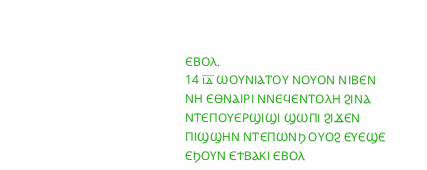ⲈⲂⲞⲖ.
14 ⲓ̅ⲇ̅ ⲰⲞⲨⲚⲒⲀⲦⲞⲨ ⲚⲞⲨⲞⲚ ⲚⲒⲂⲈⲚ ⲚⲎ ⲈⲐⲚⲀⲒⲢⲒ ⲚⲚⲈϤⲈⲚⲦⲞⲖⲎ ϨⲒⲚⲀ ⲚⲦⲈⲠⲞⲨⲈⲢϢⲒϢⲒ ϢⲰⲠⲒ ϨⲒϪⲈⲚ ⲠⲒϢϢⲎⲚ ⲚⲦⲈⲠⲰⲚϦ ⲞⲨⲞϨ ⲈⲨⲈϢⲈ ⲈϦⲞⲨⲚ ⲈϮⲂⲀⲔⲒ ⲈⲂⲞⲖ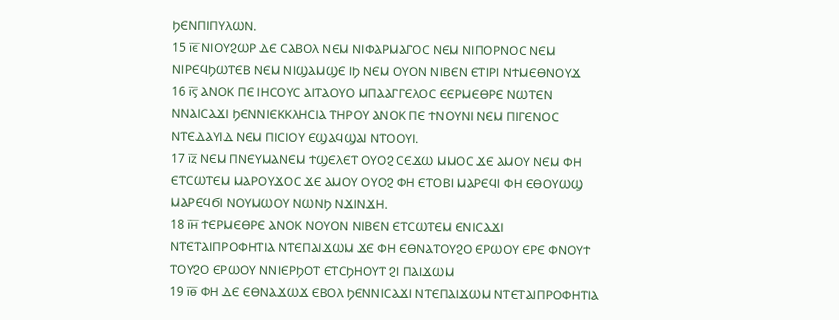ϦⲈⲚⲠⲒⲠⲨⲖⲰⲚ.
15 ⲓ̅ⲉ̅ ⲚⲒⲞⲨϨⲰⲢ ⲆⲈ ⲤⲀⲂⲞⲖ ⲚⲈⲘ ⲚⲒⲪⲀⲢⲘⲀⲄⲞⲤ ⲚⲈⲘ ⲚⲒⲠⲞⲢⲚⲞⲤ ⲚⲈⲘ ⲚⲒⲢⲈϤϦⲰⲦⲈⲂ ⲚⲈⲘ ⲚⲒϢⲀⲘϢⲈ ⲒϦ ⲚⲈⲘ ⲞⲨⲞⲚ ⲚⲒⲂⲈⲚ ⲈⲦⲒⲢⲒ ⲚϮⲘⲈⲐⲚⲞⲨϪ
16 ⲓ̅ⲋ̅ ⲀⲚⲞⲔ ⲠⲈ ⲒⲎⲤⲞⲨⲤ ⲀⲒⲦⲀⲞⲨⲞ ⲘⲠⲀⲀⲄⲄⲈⲖⲞⲤ ⲈⲈⲢⲘⲈⲐⲢⲈ ⲚⲰⲦⲈⲚ ⲚⲚⲀⲒⲤⲀϪⲒ ϦⲈⲚⲚⲒⲈⲔⲔⲖⲎⲤⲒⲀ ⲦⲎⲢⲞⲨ ⲀⲚⲞⲔ ⲠⲈ ϮⲚⲞⲨⲚⲒ ⲚⲈⲘ ⲠⲒⲄⲈⲚⲞⲤ ⲚⲦⲈⲆⲀⲨⲒⲆ ⲚⲈⲘ ⲠⲒⲤⲒⲞⲨ ⲈϢⲀϤϢⲀⲒ ⲚⲦⲞⲞⲨⲒ.
17 ⲓ̅ⲍ̅ ⲚⲈⲘ ⲠⲚⲈⲨⲘⲀⲚⲈⲘ ϮϢⲈⲖⲈⲦ ⲞⲨⲞϨ ⲤⲈϪⲰ ⲘⲘⲞⲤ ϪⲈ ⲀⲘⲞⲨ ⲚⲈⲘ ⲪⲎ ⲈⲦⲤⲰⲦⲈⲘ ⲘⲀⲢⲞⲨϪⲞⲤ ϪⲈ ⲀⲘⲞⲨ ⲞⲨⲞϨ ⲪⲎ ⲈⲦⲞⲂⲒ ⲘⲀⲢⲈϤⲒ ⲪⲎ ⲈⲐⲞⲨⲰϢ ⲘⲀⲢⲈϤϬⲒ ⲚⲞⲨⲘⲰⲞⲨ ⲚⲰⲚϦ ⲚϪⲒⲚϪⲎ.
18 ⲓ̅ⲏ̅ ϮⲈⲢⲘⲈⲐⲢⲈ ⲀⲚⲞⲔ ⲚⲞⲨⲞⲚ ⲚⲒⲂⲈⲚ ⲈⲦⲤⲰⲦⲈⲘ ⲈⲚⲒⲤⲀϪⲒ ⲚⲦⲈⲦⲀⲒⲠⲢⲞⲪⲎⲦⲒⲀ ⲚⲦⲈⲠⲀⲒϪⲰⲘ ϪⲈ ⲪⲎ ⲈⲐⲚⲀⲦⲞⲨϨⲞ ⲈⲢⲰⲞⲨ ⲈⲢⲈ ⲪⲚⲞⲨϮ ⲦⲞⲨϨⲞ ⲈⲢⲰⲞⲨ ⲚⲚⲒⲈⲢϦⲞⲦ ⲈⲦⲤϦⲎⲞⲨⲦ ϨⲒ ⲠⲀⲒϪⲰⲘ
19 ⲓ̅ⲑ̅ ⲪⲎ ⲆⲈ ⲈⲐⲚⲀϪⲰϪ ⲈⲂⲞⲖ ϦⲈⲚⲚⲒⲤⲀϪⲒ ⲚⲦⲈⲠⲀⲒϪⲰⲘ ⲚⲦⲈⲦⲀⲒⲠⲢⲞⲪⲎⲦⲒⲀ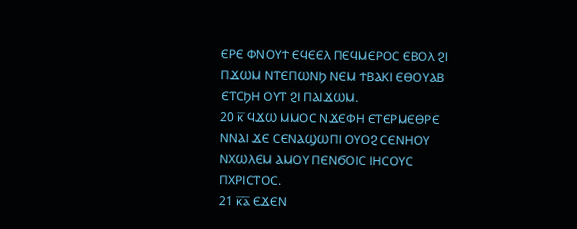ⲈⲢⲈ ⲪⲚⲞⲨϮ ⲈϤⲈⲈⲖ ⲠⲈϤⲘⲈⲢⲞⲤ ⲈⲂⲞⲖ ϨⲒ ⲠϪⲰⲘ ⲚⲦⲈⲠⲰⲚϦ ⲚⲈⲘ ϮⲂⲀⲔⲒ ⲈⲐⲞⲨⲀⲂ ⲈⲦⲤϦⲎ ⲞⲨⲦ ϨⲒ ⲠⲀⲒϪⲰⲘ.
20 ⲕ̅ ϤϪⲰ ⲘⲘⲞⲤ ⲚϪⲈⲪⲎ ⲈⲦⲈⲢⲘⲈⲐⲢⲈ ⲚⲚⲀⲒ ϪⲈ ⲤⲈⲚⲀϢⲰⲠⲒ ⲞⲨⲞϨ ⲤⲈⲚⲎⲞⲨ ⲚⲬⲰⲖⲈⲘ ⲀⲘⲞⲨ ⲠⲈⲚϬⲞⲒⲤ ⲒⲎⲤⲞⲨⲤ ⲠⲬⲢⲒⲤⲦⲞⲤ.
21 ⲕ̅ⲁ̅ ⲈϪⲈⲚ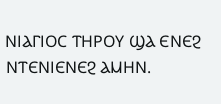ⲚⲒⲀⲄⲒⲞⲤ ⲦⲎⲢⲞⲨ ϢⲀ ⲈⲚⲈϨ ⲚⲦⲈⲚⲒⲈⲚⲈϨ ⲀⲘⲎⲚ.